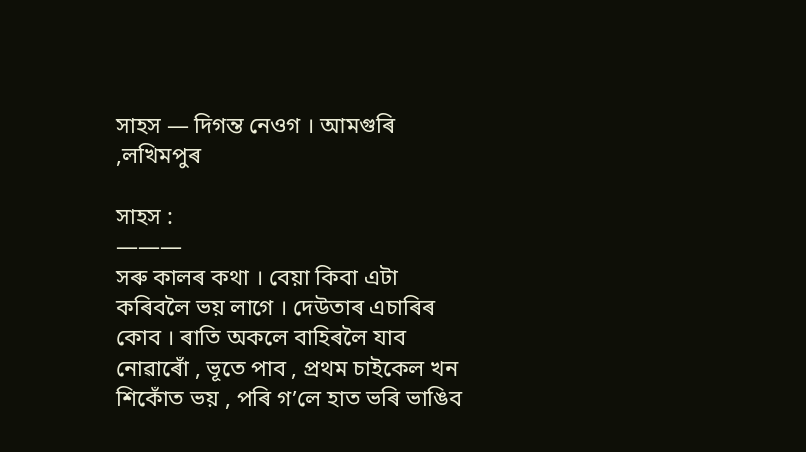সাহস — দিগন্ত নেওগ । আমগুৰি ,লখিমপুৰ

সাহস :
———
সৰু কালৰ কথা । বেয়া কিবা এটা কৰিবলৈ ভয় লাগে । দেউতাৰ এচাৰিৰ কোব । ৰাতি অকলে বাহিৰলৈ যাব নোৱাৰোঁ , ভূতে পাব , প্ৰথম চাইকেল খন শিকোঁত ভয় , পৰি গ’লে হাত ভৰি ভাঙিব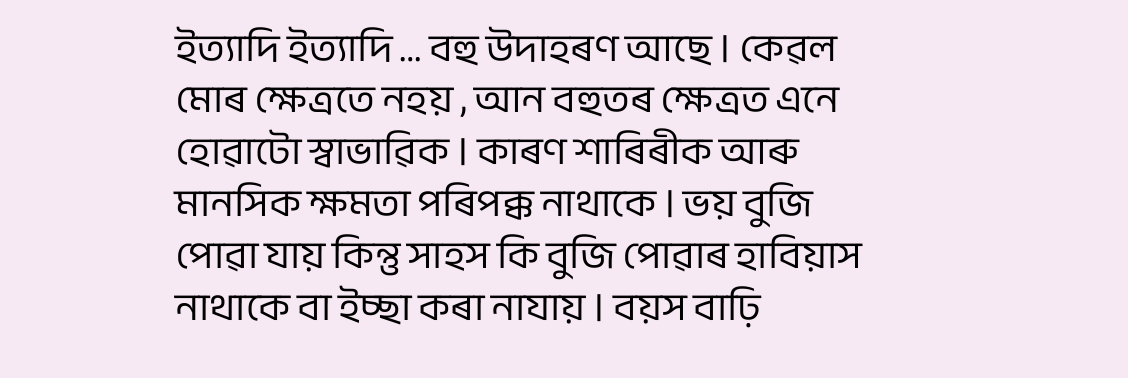ইত্যাদি ইত্যাদি … বহু উদাহৰণ আছে । কেৱল মোৰ ক্ষেত্ৰতে নহয় , আন বহুতৰ ক্ষেত্ৰত এনে হোৱাটো স্বাভাৱিক । কাৰণ শাৰিৰীক আৰু মানসিক ক্ষমতা পৰিপক্ক নাথাকে । ভয় বুজি পোৱা যায় কিন্তু সাহস কি বুজি পোৱাৰ হাবিয়াস নাথাকে বা ইচ্ছা কৰা নাযায় । বয়স বাঢ়ি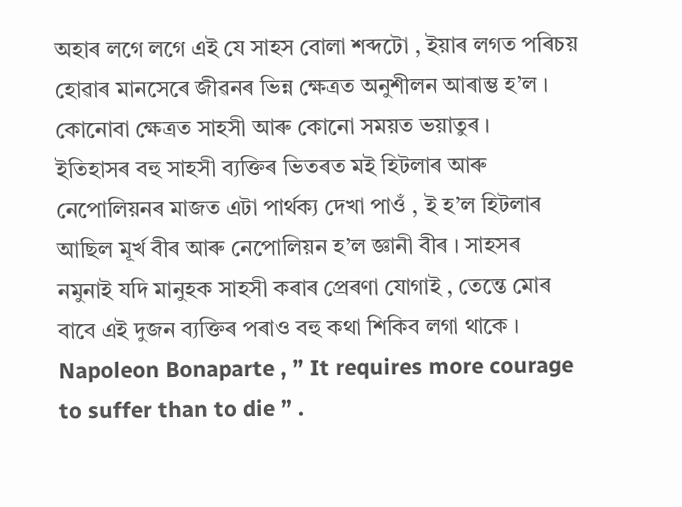অহাৰ লগে লগে এই যে সাহস বোলা শব্দটো , ইয়াৰ লগত পৰিচয় হোৱাৰ মানসেৰে জীৱনৰ ভিন্ন ক্ষেত্ৰত অনুশীলন আৰাম্ভ হ’ল । কোনোবা ক্ষেত্ৰত সাহসী আৰু কোনো সময়ত ভয়াতুৰ ।
ইতিহাসৰ বহু সাহসী ব্যক্তিৰ ভিতৰত মই হিটলাৰ আৰু নেপোলিয়নৰ মাজত এটা পাৰ্থক্য দেখা পাওঁ , ই হ’ল হিটলাৰ আছিল মূৰ্খ বীৰ আৰু নেপোলিয়ন হ’ল জ্ঞানী বীৰ । সাহসৰ নমুনাই যদি মানুহক সাহসী কৰাৰ প্ৰেৰণা যোগাই , তেন্তে মোৰ বাবে এই দুজন ব্যক্তিৰ পৰাও বহু কথা শিকিব লগা থাকে ।
Napoleon Bonaparte , ” It requires more courage to suffer than to die ” .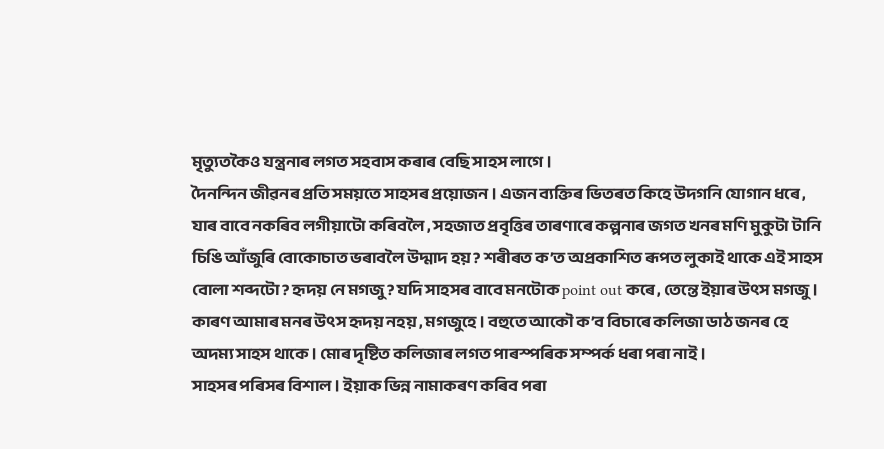মৃত্যুতকৈও যন্ত্ৰনাৰ লগত সহবাস কৰাৰ বেছি সাহস লাগে ।
দৈনন্দিন জীৱনৰ প্ৰতি সময়তে সাহসৰ প্ৰয়োজন । এজন ব্যক্তিৰ ভিতৰত কিহে উদগনি যোগান ধৰে , যাৰ বাবে নকৰিব লগীয়াটো কৰিবলৈ , সহজাত প্ৰবৃত্তিৰ তাৰণাৰে কল্পনাৰ জগত খনৰ মণি মুকুটা টানি চিঙি আঁজুৰি বোকোচাত ভৰাবলৈ উদ্মাদ হয় ? শৰীৰত ক’ত অপ্ৰকাশিত ৰূপত লুকাই থাকে এই সাহস বোলা শব্দটো ? হৃদয় নে মগজু ? যদি সাহসৰ বাবে মনটোক point out কৰে , তেন্তে ইয়াৰ উৎস মগজু । কাৰণ আমাৰ মনৰ উৎস হৃদয় নহয় , মগজুহে । বহুতে আকৌ ক’ব বিচাৰে কলিজা ডাঠ জনৰ হে অদম্য সাহস থাকে । মোৰ দৃষ্টিত কলিজাৰ লগত পাৰস্পৰিক সম্পৰ্ক ধৰা পৰা নাই ।
সাহসৰ পৰিসৰ বিশাল । ইয়াক ভিন্ন নামাকৰণ কৰিব পৰা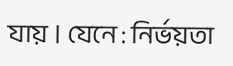যায় । যেনে : নিৰ্ভয়তা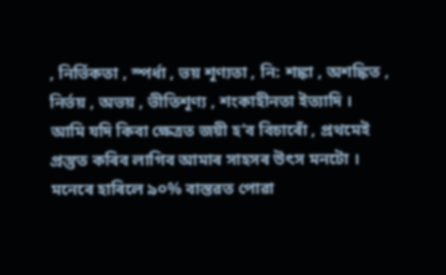, নিৰ্ভিকতা , স্পৰ্ধা , ভয় শূণ্যতা , নি: শঙ্কা , অশঙ্কিত , নিৰ্ভয় , অভয় , ভীতিশূণ্য , শংকাহীনতা ইত্যাদি ।
আমি যদি কিবা ক্ষেত্ৰত জয়ী হ’ব বিচাৰোঁ , প্ৰথমেই প্ৰস্তুত কৰিব লাগিব আমাৰ সাহসৰ উৎস মনটো । মনেৰে হাৰিলে ৯০% বাস্তৱত পোৱা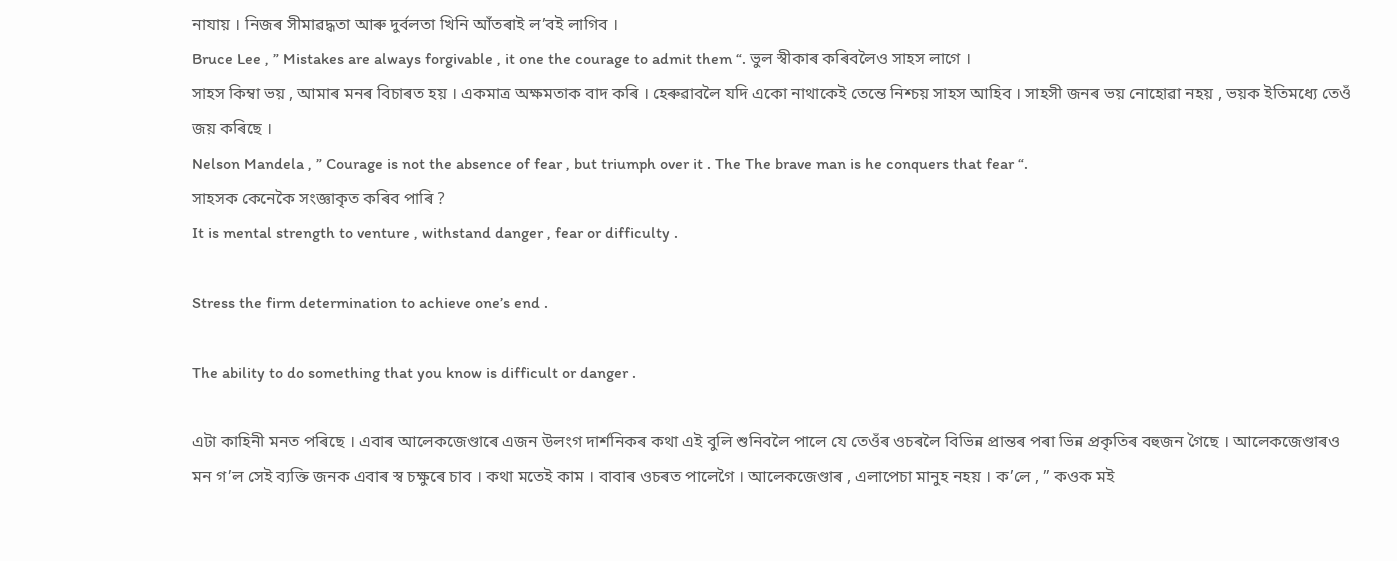নাযায় । নিজৰ সীমাৱদ্ধতা আৰু দুৰ্বলতা খিনি আঁতৰাই ল’বই লাগিব ।
Bruce Lee , ” Mistakes are always forgivable , it one the courage to admit them “. ভুল স্বীকাৰ কৰিবলৈও সাহস লাগে ।
সাহস কিম্বা ভয় , আমাৰ মনৰ বিচাৰত হয় । একমাত্ৰ অক্ষমতাক বাদ কৰি । হেৰুৱাবলৈ যদি একো নাথাকেই তেন্তে নিশ্চয় সাহস আহিব । সাহসী জনৰ ভয় নোহোৱা নহয় , ভয়ক ইতিমধ্যে তেওঁ জয় কৰিছে ।
Nelson Mandela , ” Courage is not the absence of fear , but triumph over it . The The brave man is he conquers that fear “.
সাহসক কেনেকৈ সংজ্ঞাকৃত কৰিব পাৰি ?
It is mental strength to venture , withstand danger , fear or difficulty .

Stress the firm determination to achieve one’s end .

The ability to do something that you know is difficult or danger .

এটা কাহিনী মনত পৰিছে । এবাৰ আলেকজেণ্ডাৰে এজন উলংগ দাৰ্শনিকৰ কথা এই বুলি শুনিবলৈ পালে যে তেওঁৰ ওচৰলৈ বিভিন্ন প্ৰান্তৰ পৰা ভিন্ন প্ৰকৃতিৰ বহুজন গৈছে । আলেকজেণ্ডাৰও মন গ’ল সেই ব্যক্তি জনক এবাৰ স্ব চক্ষুৰে চাব । কথা মতেই কাম । বাবাৰ ওচৰত পালেগৈ । আলেকজেণ্ডাৰ , এলাপেচা মানুহ নহয় । ক’লে , ” কওক মই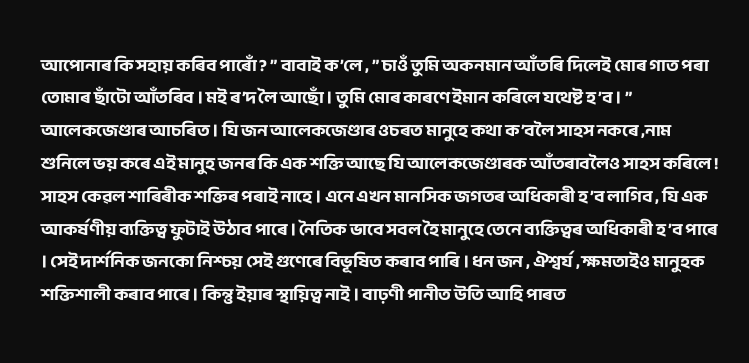আপোনাৰ কি সহায় কৰিব পাৰোঁ ? ” বাবাই ক’লে , ” চাওঁ তুমি অকনমান আঁতৰি দিলেই মোৰ গাত পৰা তোমাৰ ছাঁটো আঁতৰিব । মই ৰ’দ লৈ আছোঁ । তুমি মোৰ কাৰণে ইমান কৰিলে যথেষ্ট হ’ব । ” আলেকজেণ্ডাৰ আচৰিত । যি জন আলেকজেণ্ডাৰ ওচৰত মানুহে কথা ক’বলৈ সাহস নকৰে ,নাম শুনিলে ভয় কৰে এই মানুহ জনৰ কি এক শক্তি আছে যি আলেকজেণ্ডাৰক আঁতৰাবলৈও সাহস কৰিলে !
সাহস কেৱল শাৰিৰীক শক্তিৰ পৰাই নাহে । এনে এখন মানসিক জগতৰ অধিকাৰী হ’ব লাগিব , যি এক আকৰ্ষণীয় ব্যক্তিত্ব ফুটাই উঠাব পাৰে । নৈতিক ভাবে সবল হৈ মানুহে তেনে ব্যক্তিত্বৰ অধিকাৰী হ’ব পাৰে । সেই দাৰ্শনিক জনকো নিশ্চয় সেই গুণেৰে বিভূষিত কৰাব পাৰি । ধন জন , ঐশ্বৰ্য , ক্ষমতাইও মানুহক শক্তিশালী কৰাব পাৰে । কিন্তু ইয়াৰ স্থায়িত্ব নাই । বাঢ়ণী পানীত উতি আহি পাৰত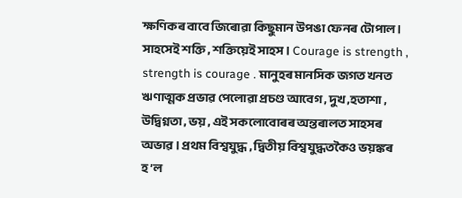ক্ষণিকৰ বাবে জিৰোৱা কিছুমান উপঙা ফেনৰ টোপাল ।
সাহসেই শক্তি , শক্তিয়েই সাহস । Courage is strength , strength is courage . মানুহৰ মানসিক জগত খনত ঋণাত্মক প্ৰভাৱ পেলোৱা প্ৰচণ্ড আবেগ , দুখ ,হতাশা , উদ্বিগ্নতা , ভয় , এই সকলোবোৰৰ অন্তৰালত সাহসৰ অভাৱ । প্ৰথম বিশ্বযুদ্ধ , দ্বিতীয় বিশ্বযুদ্ধতকৈও ভয়ঙ্কৰ হ’ল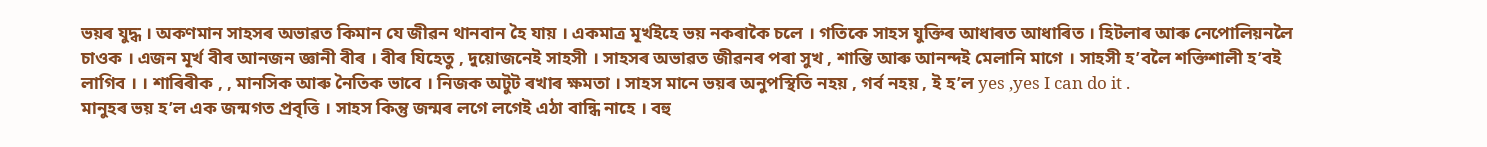ভয়ৰ যুদ্ধ । অকণমান সাহসৰ অভাৱত কিমান যে জীৱন থানবান হৈ যায় । একমাত্ৰ মূৰ্খইহে ভয় নকৰাকৈ চলে । গতিকে সাহস যুক্তিৰ আধাৰত আধাৰিত । হিটলাৰ আৰু নেপোলিয়নলৈ চাওক । এজন মূৰ্খ বীৰ আনজন জ্ঞানী বীৰ । বীৰ যিহেতু , দুয়োজনেই সাহসী । সাহসৰ অভাৱত জীৱনৰ পৰা সুখ , শান্তি আৰু আনন্দই মেলানি মাগে । সাহসী হ’বলৈ শক্তিশালী হ’বই লাগিব । । শাৰিৰীক , , মানসিক আৰু নৈতিক ভাবে । নিজক অটুট ৰখাৰ ক্ষমতা । সাহস মানে ভয়ৰ অনুপস্থিতি নহয় , গৰ্ব নহয় , ই হ’ল yes ,yes I can do it .
মানুহৰ ভয় হ’ল এক জন্মগত প্ৰবৃত্তি । সাহস কিন্তু জন্মৰ লগে লগেই এঠা বান্ধি নাহে । বহু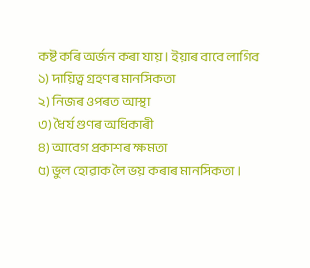কষ্ট কৰি অৰ্জন কৰা যায় । ইয়াৰ বাবে লাগিব
১) দায়িত্ব গ্ৰহণৰ মানসিকতা
২) নিজৰ ওপৰত আস্থা
৩) ধৈৰ্য গুণৰ অধিকাৰী
৪) আবেগ প্ৰকাশৰ ক্ষমতা
৫) ভুল হোৱাক লৈ ভয় কৰাৰ মানসিকতা ।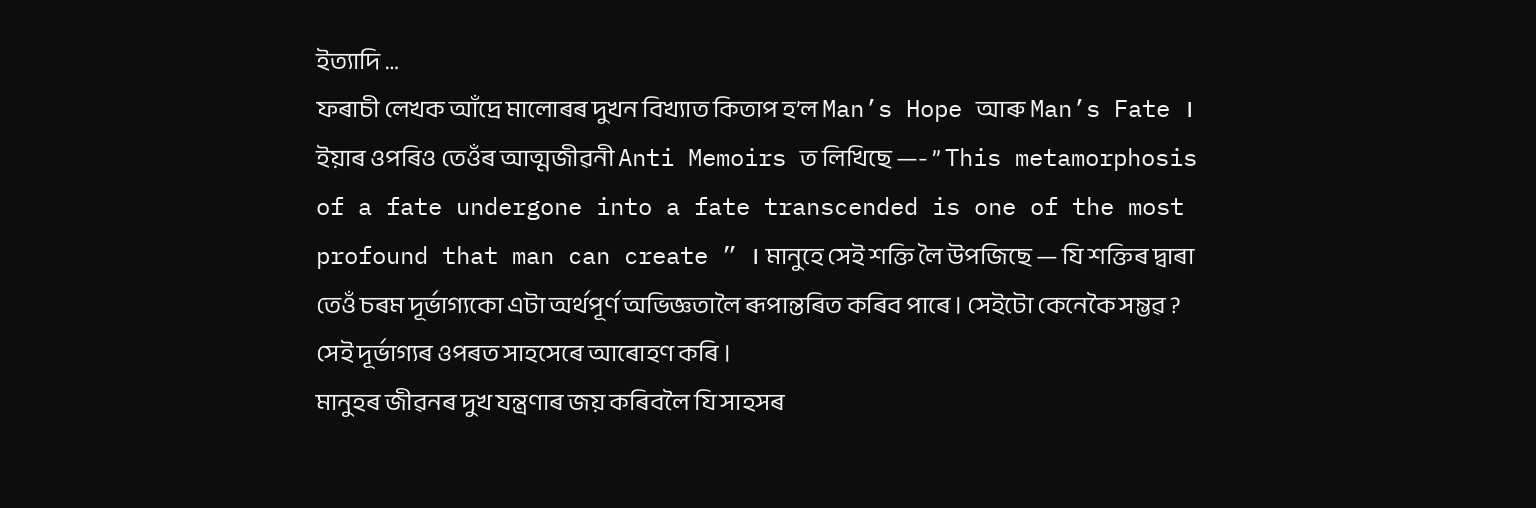ইত্যাদি …
ফৰাচী লেখক আঁদ্ৰে মালোৰৰ দুখন বিখ্যাত কিতাপ হ’ল Man’s Hope আৰু Man’s Fate । ইয়াৰ ওপৰিও তেওঁৰ আত্মজীৱনী Anti Memoirs ত লিখিছে —- ” This metamorphosis of a fate undergone into a fate transcended is one of the most profound that man can create ” । মানুহে সেই শক্তি লৈ উপজিছে — যি শক্তিৰ দ্বাৰা তেওঁ চৰম দূৰ্ভাগ্যকো এটা অৰ্থপূৰ্ণ অভিজ্ঞতালৈ ৰূপান্তৰিত কৰিব পাৰে । সেইটো কেনেকৈ সম্ভৱ ? সেই দূৰ্ভাগ্যৰ ওপৰত সাহসেৰে আৰোহণ কৰি ।
মানুহৰ জীৱনৰ দুখ যন্ত্ৰণাৰ জয় কৰিবলৈ যি সাহসৰ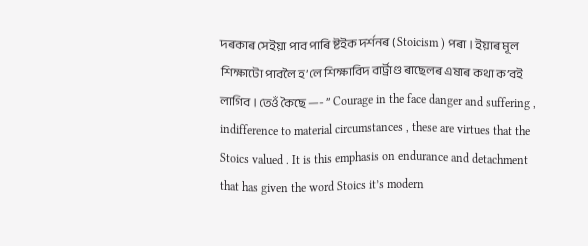দৰকাৰ সেইয়া পাব পাৰি ষ্টইক দৰ্শনৰ ( Stoicism ) পৰা । ইয়াৰ মূল শিক্ষাটো পাবলৈ হ’লে শিক্ষাবিদ বাৰ্ট্ৰাণ্ড ৰাছেলৰ এষাৰ কথা ক’বই লাগিব । তেওঁ কৈছে —- ” Courage in the face danger and suffering , indifference to material circumstances , these are virtues that the Stoics valued . It is this emphasis on endurance and detachment that has given the word Stoics it’s modern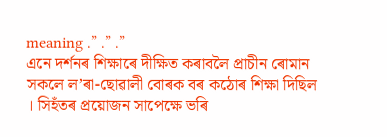meaning .” .” .”
এনে দৰ্শনৰ শিক্ষাৰে দীক্ষিত কৰাবলৈ প্ৰাচীন ৰোমান সকলে ল’ৰা-ছোৱালী বোৰক বৰ কঠোৰ শিক্ষা দিছিল । সিহঁতৰ প্ৰয়োজন সাপেক্ষে ভৰি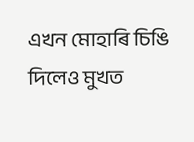এখন মোহাৰি চিঙি দিলেও মুখত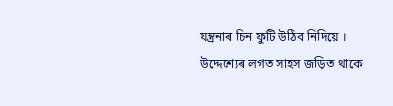যন্ত্ৰনাৰ চিন ফুটি উঠিব নিদিয়ে ।
উদ্দেশ্যেৰ লগত সাহস জড়িত থাকে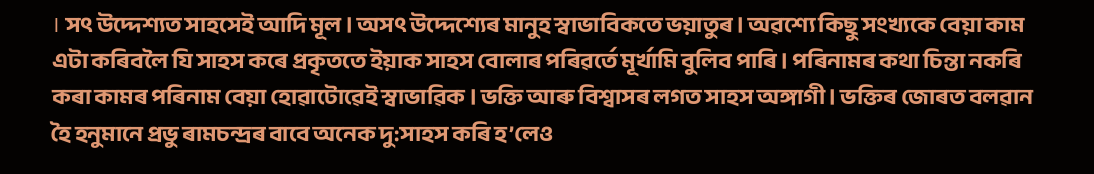। সৎ উদ্দেশ্যত সাহসেই আদি মূল । অসৎ উদ্দেশ্যেৰ মানুহ স্বাভাবিকতে ভয়াতুৰ । অৱশ্যে কিছু সংখ্যকে বেয়া কাম এটা কৰিবলৈ যি সাহস কৰে প্ৰকৃততে ইয়াক সাহস বোলাৰ পৰিৱৰ্তে মূৰ্খামি বুলিব পাৰি । পৰিনামৰ কথা চিন্তা নকৰি কৰা কামৰ পৰিনাম বেয়া হোৱাটোৱেই স্বাভাৱিক । ভক্তি আৰু বিশ্বাসৰ লগত সাহস অঙ্গাগী । ভক্তিৰ জোৰত বলৱান হৈ হনুমানে প্ৰভু ৰামচন্দ্ৰৰ বাবে অনেক দু:সাহস কৰি হ’লেও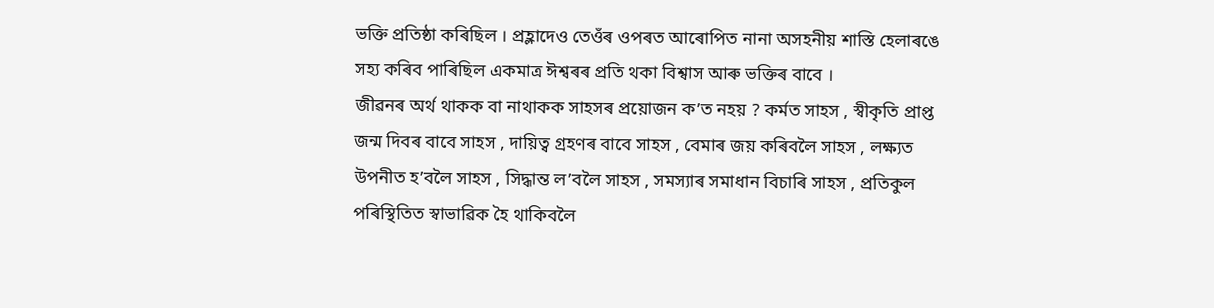ভক্তি প্ৰতিষ্ঠা কৰিছিল । প্ৰহ্লাদেও তেওঁৰ ওপৰত আৰোপিত নানা অসহনীয় শাস্তি হেলাৰঙে সহ্য কৰিব পাৰিছিল একমাত্ৰ ঈশ্বৰৰ প্ৰতি থকা বিশ্বাস আৰু ভক্তিৰ বাবে ।
জীৱনৰ অৰ্থ থাকক বা নাথাকক সাহসৰ প্ৰয়োজন ক’ত নহয় ? কৰ্মত সাহস , স্বীকৃতি প্ৰাপ্ত জন্ম দিবৰ বাবে সাহস , দায়িত্ব গ্ৰহণৰ বাবে সাহস , বেমাৰ জয় কৰিবলৈ সাহস , লক্ষ্যত উপনীত হ’বলৈ সাহস , সিদ্ধান্ত ল’বলৈ সাহস , সমস্যাৰ সমাধান বিচাৰি সাহস , প্ৰতিকুল পৰিস্থিতিত স্বাভাৱিক হৈ থাকিবলৈ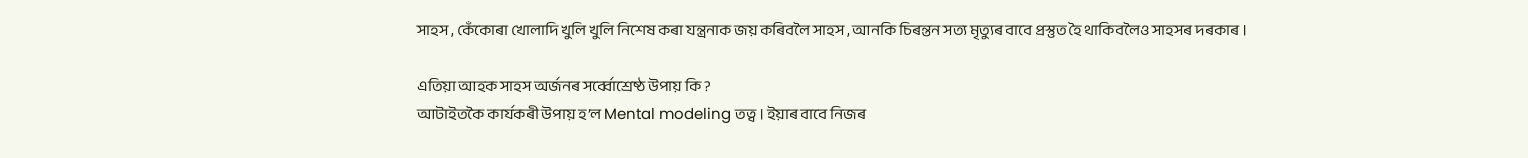সাহস , কেঁকোৰা খোলাদি খুলি খুলি নিশেষ কৰা যন্ত্ৰনাক জয় কৰিবলৈ সাহস , আনকি চিৰন্তন সত্য মৃত্যুৰ বাবে প্ৰস্তুত হৈ থাকিবলৈও সাহসৰ দৰকাৰ ।

এতিয়া আহক সাহস অৰ্জনৰ সৰ্ব্বোশ্ৰেষ্ঠ উপায় কি ?
আটাইতকৈ কাৰ্যকৰী উপায় হ’ল Mental modeling তত্ব । ইয়াৰ বাবে নিজৰ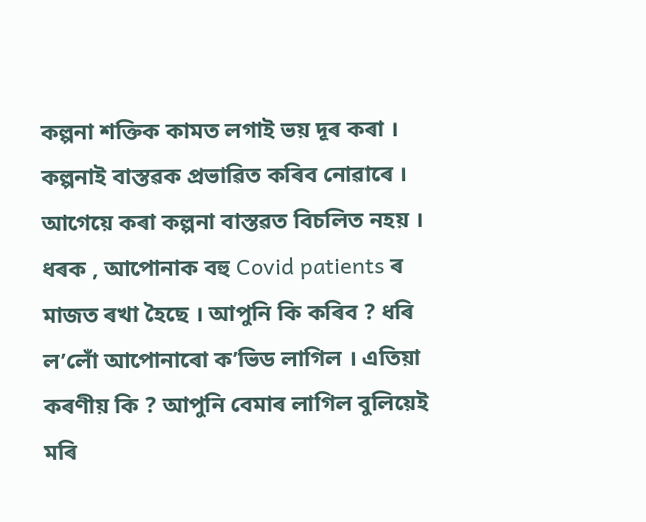কল্পনা শক্তিক কামত লগাই ভয় দূৰ কৰা । কল্পনাই বাস্তৱক প্ৰভাৱিত কৰিব নোৱাৰে । আগেয়ে কৰা কল্পনা বাস্তৱত বিচলিত নহয় । ধৰক , আপোনাক বহু Covid patients ৰ মাজত ৰখা হৈছে । আপুনি কি কৰিব ? ধৰি ল’লোঁ আপোনাৰো ক’ভিড লাগিল । এতিয়া কৰণীয় কি ? আপুনি বেমাৰ লাগিল বুলিয়েই মৰি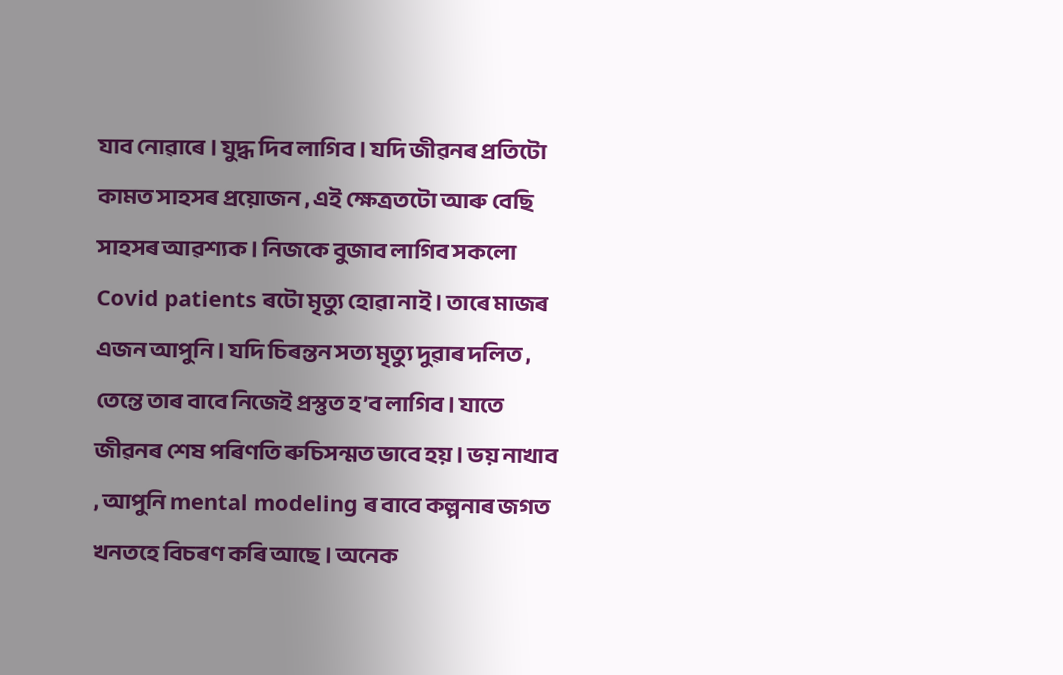যাব নোৱাৰে । যুদ্ধ দিব লাগিব । যদি জীৱনৰ প্ৰতিটো কামত সাহসৰ প্ৰয়োজন , এই ক্ষেত্ৰতটো আৰু বেছি সাহসৰ আৱশ্যক । নিজকে বুজাব লাগিব সকলো Covid patients ৰটো মৃত্যু হোৱা নাই । তাৰে মাজৰ এজন আপুনি । যদি চিৰন্তন সত্য মৃত্যু দুৱাৰ দলিত , তেন্তে তাৰ বাবে নিজেই প্ৰস্তুত হ’ব লাগিব । যাতে জীৱনৰ শেষ পৰিণতি ৰুচিসন্মত ভাবে হয় । ভয় নাখাব , আপুনি mental modeling ৰ বাবে কল্পনাৰ জগত খনতহে বিচৰণ কৰি আছে । অনেক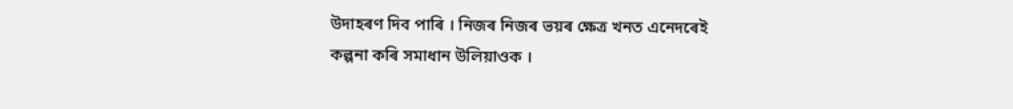উদাহৰণ দিব পাৰি । নিজৰ নিজৰ ভয়ৰ ক্ষেত্ৰ খনত এনেদৰেই কল্পনা কৰি সমাধান উলিয়াওক ।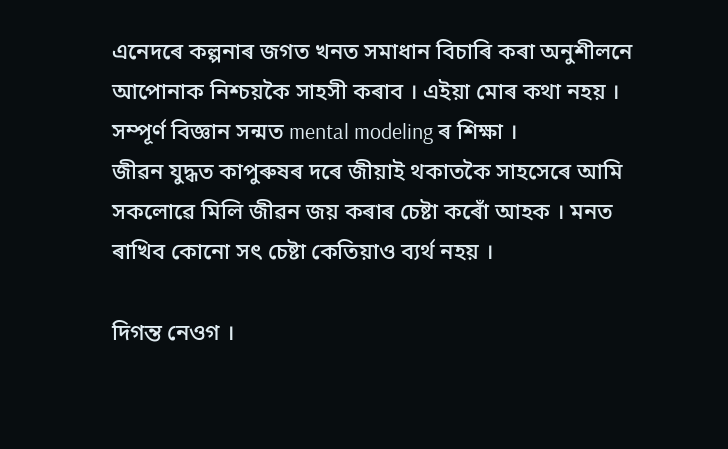এনেদৰে কল্পনাৰ জগত খনত সমাধান বিচাৰি কৰা অনুশীলনে আপোনাক নিশ্চয়কৈ সাহসী কৰাব । এইয়া মোৰ কথা নহয় । সম্পূৰ্ণ বিজ্ঞান সন্মত mental modeling ৰ শিক্ষা ।
জীৱন যুদ্ধত কাপুৰুষৰ দৰে জীয়াই থকাতকৈ সাহসেৰে আমি সকলোৱে মিলি জীৱন জয় কৰাৰ চেষ্টা কৰোঁ আহক । মনত ৰাখিব কোনো সৎ চেষ্টা কেতিয়াও ব্যৰ্থ নহয় ।

দিগন্ত নেওগ ।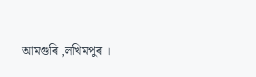আমগুৰি ,লখিমপুৰ ।